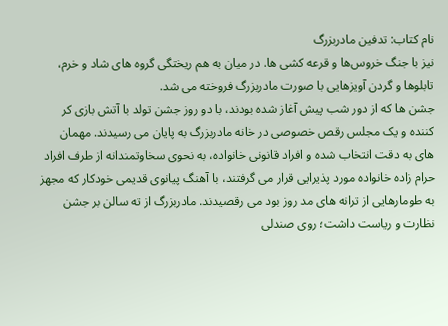نام کتاب: تدفین مادربزرگ
نیز با جنگ خروس‌ها و قرعه کشی ها. در میان به هم ریختگی گروه های شاد و خرم، تابلوها و گردن آویزهایی با صورت مادربزرگ فروخته می شد.
جشن ها که از دور شب پیش آغاز شده بودند، با دو روز جشن تولد با آتش بازی کر کننده و یک مجلس رقص خصوصی در خانه مادربزرگ به پایان می رسیدند. مهمان های به دقت انتخاب شده و افراد قانونی خانواده، به نحوی سخاوتمندانه از طرف افراد حرام زاده خانواده مورد پذیرایی قرار می گرفتند، با آهنگ پیانوی قدیمی خودکار که مجهز به طومارهایی از ترانه های مد روز بود می رقصیدند. مادربزرگ از ته سالن بر جشن نظارت و ریاست داشت؛ روی صندلی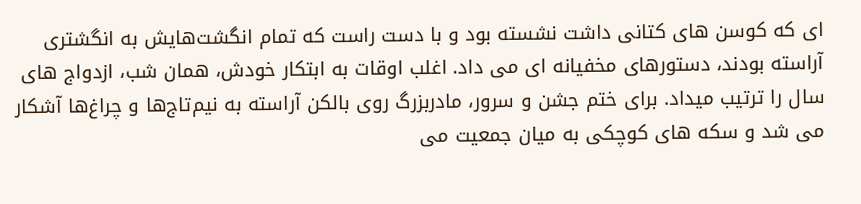ای که کوسن های کتانی داشت نشسته بود و با دست راست که تمام انگشت‌هایش به انگشتری آراسته بودند، دستورهای مخفیانه ای می داد. اغلب اوقات به ابتکار خودش، همان شب، ازدواج های سال را ترتیب میداد. برای ختم جشن و سرور، مادربزرگ روی بالکن آراسته به نیم‌تاج‌ها و چراغ‌ها آشکار می شد و سکه های کوچکی به میان جمعیت می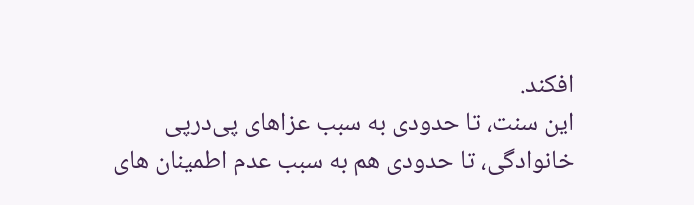افکند.
این سنت، تا حدودی به سبب عزاهای پی‌درپی خانوادگی، تا حدودی هم به سبب عدم اطمینان های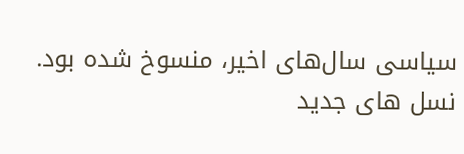سیاسی سال‌های اخیر، منسوخ شده بود. نسل های جدید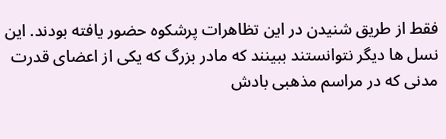فقط از طریق شنیدن در این تظاهرات پرشکوه حضور یافته بودند. این نسل ها دیگر نتوانستند ببینند که مادر بزرگ که یکی از اعضای قدرت مدنی که در مراسم مذهبی بادش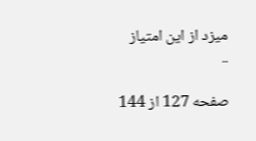میزد از این امتیاز
..

صفحه 127 از 144